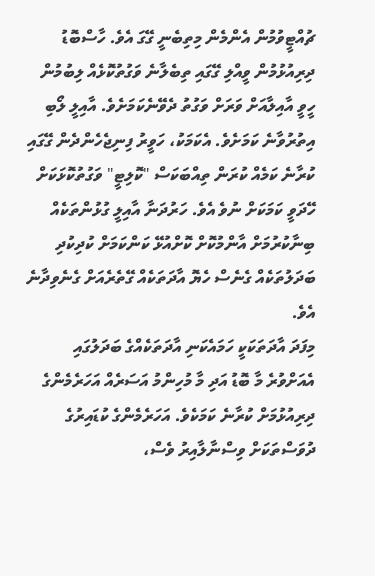ޗުއްޓީވުމުން އެންމެން މިތިބެނީ ގޭގަ އެވެ. ހާސްބޮޑު ދިރިއުޅުމުން ވީއްލި ގޭގައި ތިބެލާނެ ވަގުތުކޮޅެއް ލިބުމުން ހީވީ އާއިލާއަށް ވަރަށް ވަގުތު ދެވޭނެކަމަށެވެ. އާއިލީ ލޯބި އިތުރުވާނެ ކަމަށެވެ. އެކަމަކު، ހަވީރު ފިނިޖެހެންދެން ގޭގައި ކުރާނެ ކަމެއް ކުރަން ތިއްބަކަސް "ކޮލިޓީ" ވަގުތުކޮޅަކަށް ހޭދަވީ ކަމަކަށް ނުވެ އެވެ. ހަރުދަނާ އާއިލީ ގުޅުންތަކެއް ބިނާކުރުމަށް އާންމުކޮށް ކޮށްއުޅޭ ކަންކަމަށް ކުދިކުދި ބަދަލުތަކެއް ގެނެސް ހެޔޮ އާދަތަކެއް ގޭތެރެއަށް ގެނެވިދާނެ އެވެ.
މިފަދަ އާދަތަކަކީ ހަމައެކަނި އާދަތަކެއްގެ ބަދަލުގައި އެއަށްވުރެ މާ ބޮޑު އަދި މާ މުހިންމު އަސަރެއް އަހަރެމެންގެ ދިރިއުޅުމަށް ކުރާނެ ކަމަކެވެ. އަހަރެމެންގެ ކުޑައިރުގެ ދުވަސްތަކަށް ވިސްނާލާއިރު ވެސް،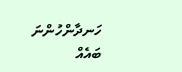ހަނދާންހުންނަ ބައެއް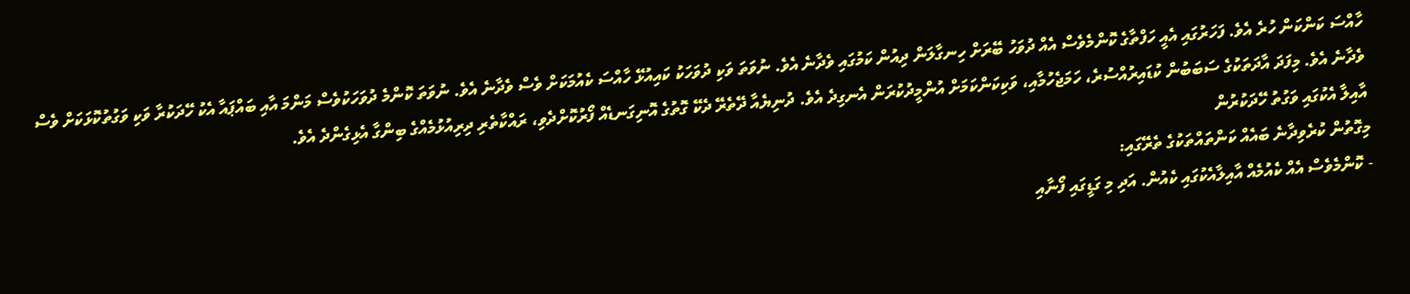ހާއްސަ ކަންކަން ހުރެ އެވެ. ފަހަރުގައި އެއީ ހަފްތާގެ ކޮންމެވެސް އެއް ދުވަހު ބޭރަށް ހިނގާލަން ދިއުން ކަމުގައި ވެދާނެ އެވެ. ނުވަތަ ވަކި ދުވަހަކު ކައިއުޅޭ ހާއްސަ ކެއުމަކަށް ވެސް ވެދާނެ އެވެ. ނުވަތަ ކޮންމެ ދުވަހަކުވެސް މަންމަ އާއި ބައްޕައާ އެކު ހޭދަކުރާ ވަކި ވަގުތުކޮޅަކަށް ވެސް ވެދާނެ އެވެ. މިފަދަ އާދަތަކުގެ ސަބަބުން ކުޑައިރުއްސުރެ، ހަމަޖެހުމާއި، ވަކިކަންކަމަށް އުންމީދުކުރަން އެނގިދެ އެވެ. ދުނިޔެއާ ދޭތެރޭ ދެކޭ ގޮތުގެ އޮނިގަނޑެއް ފޯރުކޮށްދެވި، ރައްކާތެރި ދިރިއުޅުމެއްގެ ބިންގާ އެޅިގެންދެ އެވެ.
އާއިލާ އެކުގައި ވަގުތު ހޭދަކުރުން
މިގޮތުން ކުރެވިދާނެ ބައެއް ކަންތައްތަކުގެ ތެރޭގައި:
- ކޮންމެވެސް އެއް ކެއުމެއް އާއިލާއެކުގައި ކެއުން. އަދި މި ގަޑީގައި ފޯނާއި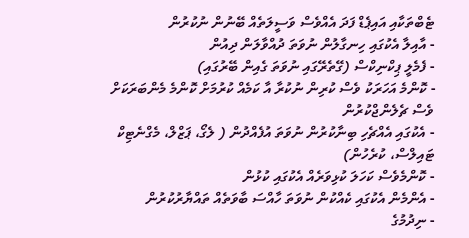ޓެބްތަކާއި އައިޕެޑް ފަދަ އެއްވެސް ވަސީލަތެއް ބޭނުން ނުކުރުން
- އާއިލާ އެކުގައި ހިނގާލުން ނުވަތަ ދުއްވާލަން ދިއުން
- ފެމެލީ ޕިކްނިކްސް (ގޭތެރޭގައި ނުވަތަ ގެއިން ބޭރުގައި)
- ކޮންމެ އަހަރަކު ވެސް ކުރިން ނުކުރާ އާ ކަމެއް ކުރުމަށް ކޮންމެ މެންބަރަކަށް ވެސް ޗެލެންޖްކުރުން
- އެކުގައި އެއްޗެހި ބިނާކުރުން ނުވަތަ އުފެއްދުން ( ލެގޯ، ޕަޒްލް، މެގްނެޓިކް ޓައިލްސް، ކުރެހުން)
- ކޮންމެވެސް ކަހަލަ ކުޅިވަރެއް އެކުގައި ކުޅުން
- އެންމެން އެކުގައި ކެއްކުން ނުވަތަ ހާއްސަ ބާވަތެއް ތައްޔާރުކުރުން
- ނިދުމުގެ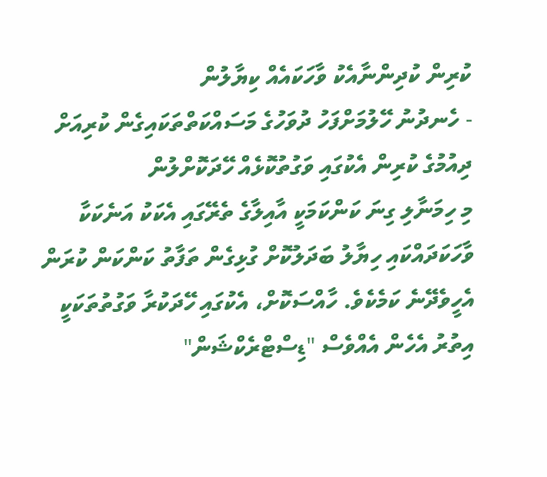ކުރިން ކުދިންނާއެކު ވާހަކައެއް ކިޔާލުން
- ހެނދުނު ހޭލުމަށްފަހު ދުވަހުގެ މަސައްކަތްތަކައިގެން ކުރިއަށް ދިއުމުގެ ކުރިން އެކުގައި ވަގުތުކޮޅެއް ހޭދަކޮށްލުން
މި ހިމަނާލި ގިނަ ކަންކަމަކީ އާއިލާގެ ތެރޭގައި އެކަކު އަނެކަކާ ވާހަކަދައްކައި ހިޔާލު ބަދަލުކޮށް ގުޅިގެން ތަފާތު ކަންކަން ކުރަން އެހީވެދޭނެ ކަމެކެވެ. ހާއްސަކޮށް، އެކުގައި ހޭދަކުރާ ވަގުތުތަކަކީ އިތުރު އެހެން އެއްވެސް "ޑިސްޓްރެކްޝަން"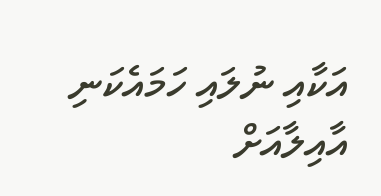އަކާއި ނުލައި ހަމައެކަނި އާއިލާއަށް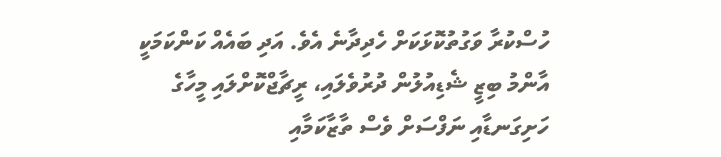ހުސްކުރާ ވަގުތުކޮޅަކަށް ހެދިދާނެ އެވެ. އަދި ބައެއް ކަންކަމަކީ އާންމު ބިޒީ ޝެޑިއުލުން ދުރުވެލައި، ރީޗާޖްކޮށްލައި މީހާގެ ހަށިގަނޑާއި ނަފްސަށް ވެސް ތާޒާކަމާއި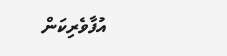އުފާވެރިކަން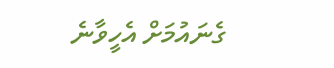ގެނައުމަށް އެހީވާނެ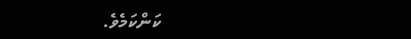ކަންކަމެވެ.